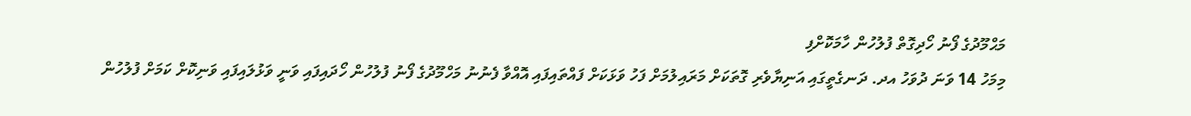މަޙްމޫދުގެ ފޯނު ހޯދިގޮތް ފުލުހުން ހާމަކޮށްފި
މިމަހު 14 ވަނަ ދުވަހު އދ. ދަނގެތީގައި އަނިޔާވެރި ގޮތަކަށް މަރައިލުމަށް ފަހު ވަޅަކަށް ފައްތައިފައި އޮއްވާ ފެނުނު މަހްމޫދުގެ ފޯނު ފުލުހުން ހޯދައިފައި ވަނީ ވަޅުލައިފައި ވަނިކޮށް ކަމަށް ފުލުހުން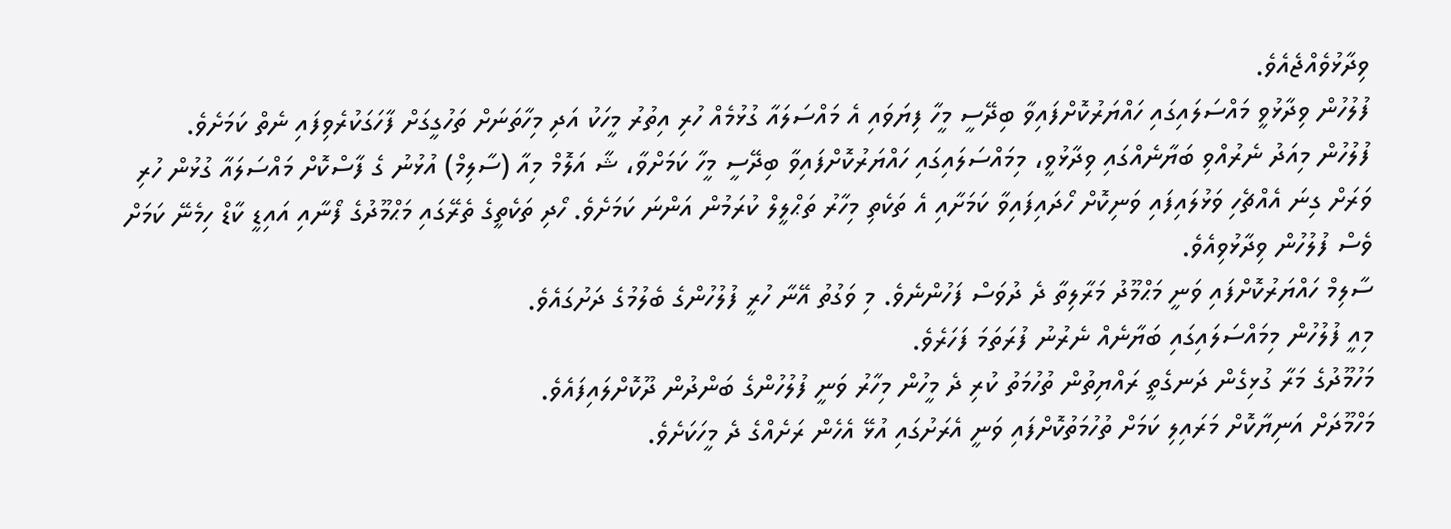ވިދާޅުވެއްޖެއެވެ.
ފުލުހުން ވިދާޅުވީ މައްސަލައިގައި ހައްޔަރުކޮށްފައިވާ ބިދޭސީ މީހާ ފިޔަވައި އެ މައްސަލައާ ގުޅުމެއް ހުރި އިތުރު މީހަކު އަދި މިހާތަނަށް ތަހުގީގަށް ފާހަގަކުރެވިފައި ނެތް ކަމަށެވެ.
ފުލުހުން މިއަދު ނެރުއްވި ބަޔާނެއްގައި ވިދާޅުވީ، މިމައްސަލައިގައި ހައްޔަރުކޮށްފައިވާ ބިދޭސީ މީހާ ކަމަށްވާ، ޝާ އަލޮމް މިއާ (ސާލިމް) އުޅުނު ގެ ފާސްކޮށް މައްސަލައާ ގުޅުން ހުރި ވަރަށް ގިނަ އެއްޗެހި ވަޅުލައިފައި ވަނިކޮށް ހޯދައިފައިވާ ކަމަށާއި އެ ތަކެތި މިހާރު ތަޙްލީލް ކުރަމުން އަންނަ ކަމަށެވެ. ހޯދި ތަކެތީގެ ތެރޭގައި މަޙްމޫދުގެ ފޯނާއި އައިޑީ ކާޑް ހިމެނޭ ކަމަށް ވެސް ފުލުހުން ވިދާޅުވިއެވެ.
ސާލިމް ހައްޔަރުކޮށްފައި ވަނީ މަޙްމޫދު މަރާލިތާ ދެ ދުވަސް ފަހުންނެވެ. މި ވަގުތު އޭނާ ހުރީ ފުލުހުންގެ ބެލުމުގެ ދަށުގައެވެ.
މިއީ ފުލުހުން މިމައްސަލައިގައި ބަޔާނެއް ނެރުނު ފުރަތަމަ ފަހަރެވެ.
މަހުމޫދުގެ މަރާ ގުޅިގެން ދަނގެތީ ރައްޔިތުން ތުހުމަތު ކުރި ދެ މީހުން މިހާރު ވަނީ ފުލުހުންގެ ބަންދުން ދޫކޮށްލައިފައެވެ.
މަހްމޫދަށް އަނިޔާކޮށް މަރައިލި ކަމަށް ތުހުމަތުކޮށްފައި ވަނީ އެރަށުގައި އުޅޭ އެހެން ރަށެއްގެ ދެ މީހަކަށެވެ.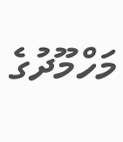މަހްމޫދުގެ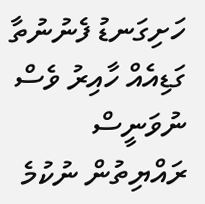ހަށިގަނޑު ފެނުނުތާ ގަޑިއެއް ހާއިރު ވެސް ނުވަނީސް ރައްޔިތުން ނުކުމެ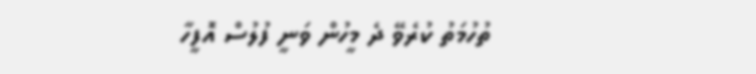ތުހުމަތު ކުރެވޭ ދެ މީހުން ވަނީ ފުލުސް އޮފީހާ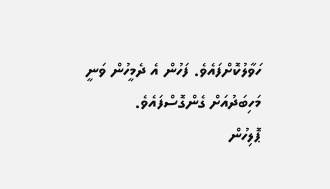ހަވާލުކޮށްފައެވެ. ފަހުން އެ ދެމީހުން ވަނީ މަހިބަދުއަށް ގެންގޮސްފައެވެ.
ޕޮލިހުން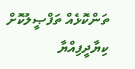ތަންކޮޅެއް ތަފްޞީލުކޮށް ކިޔާދީފިއްޔާ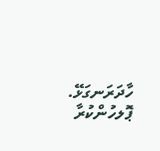ހާދަރަނގަޅޭ. ޕޮލހުންކުރާ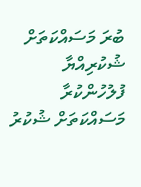ބުރަ މަސައްކަތަށް ޝުކުރިއްޔާ
ފުލުހުންކުރާ މަސައްކަތަށް ޝުކުރު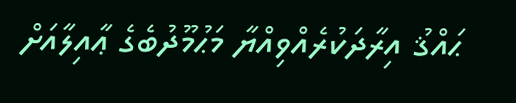ޙައްޤު އިރާދަކުރެއްވިއްޔާ މަޙުމޫދުބެގެ ޢާއިލާއަށް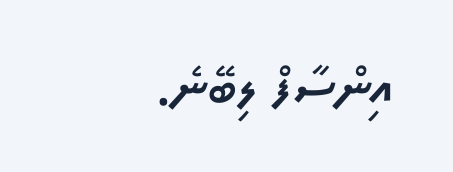އިންސާފް ލިބޭނެ.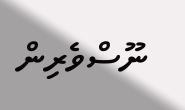ނޫސްވެރިން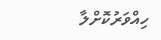ހިއްވަރުކޮށްލާ